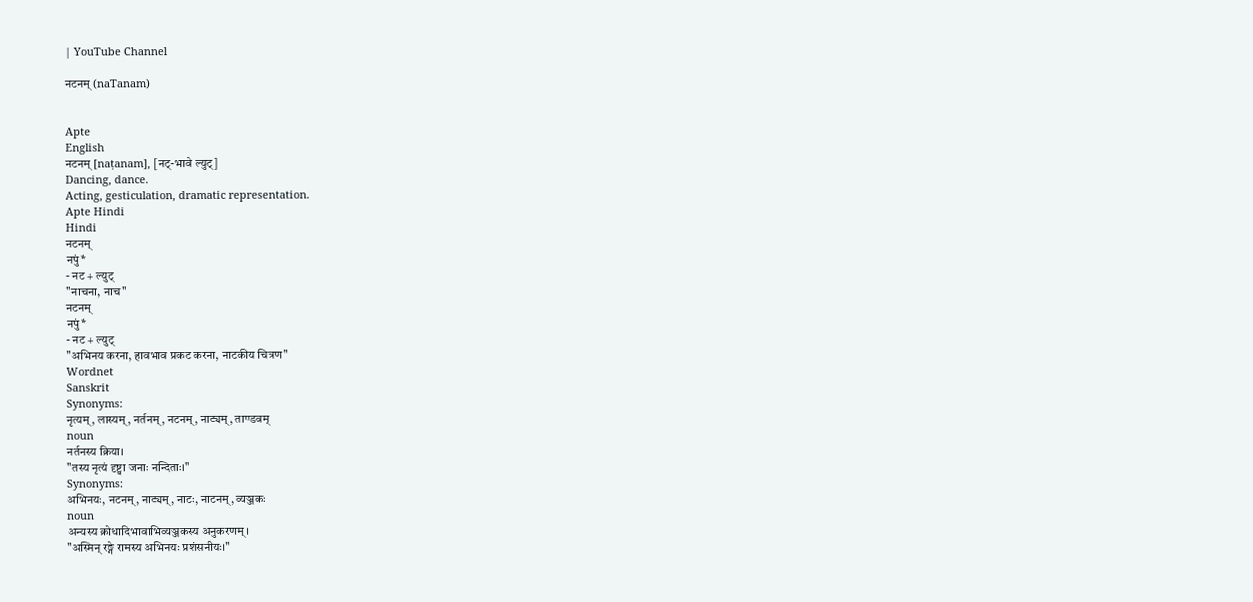| YouTube Channel

नटनम् (naTanam)


Apte
English
नटनम् [naṭanam], [नट्-भावे ल्युट्]
Dancing, dance.
Acting, gesticulation, dramatic representation.
Apte Hindi
Hindi
नटनम्
नपुं*
- नट + ल्युट्
"नाचना, नाच"
नटनम्
नपुं*
- नट + ल्युट्
"अभिनय करना, हावभाव प्रकट करना, नाटकीय चित्रण"
Wordnet
Sanskrit
Synonyms:
नृत्यम्, लास्यम्, नर्तनम्, नटनम्, नाट्यम्, ताण्डवम्
noun
नर्तनस्य क्रिया।
"तस्य नृत्यं दृष्ट्वा जनाः नन्दिताः।"
Synonyms:
अभिनयः, नटनम्, नाट्यम्, नाटः, नाटनम्, व्यञ्जकः
noun
अन्यस्य क्रोधादिभावाभिव्यञ्जकस्य अनुकरणम्।
"अस्मिन् रङ्गे रामस्य अभिनयः प्रशंसनीयः।"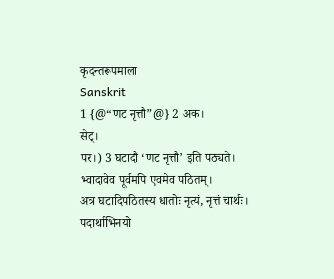कृदन्तरूपमाला
Sanskrit
1 {@“णट नृत्तौ”@} 2 अक।
सेट्।
पर।) 3 घटादौ ‘णट नृत्तौ’ इति पठ्यते।
भ्वादावेव पूर्वमपि एवमेव पठितम्।
अत्र घटादिपठितस्य धातोः नृत्यं, नृत्तं चार्थः।
पदार्थाभिनयो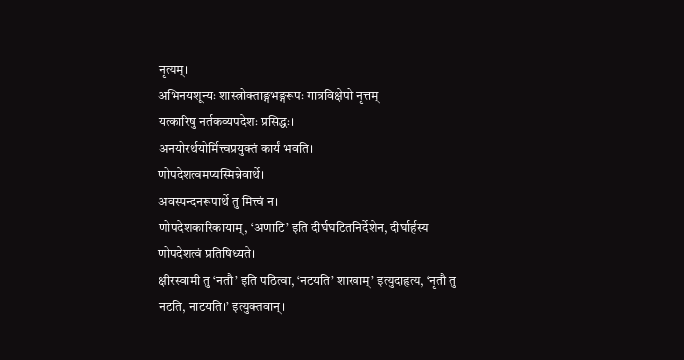नृत्यम्।
अभिनयशून्यः शास्त्रोक्ताङ्गभङ्गरूपः गात्रविक्षेपो नृत्तम्
यत्कारिषु नर्तकव्यपदेशः प्रसिद्धः।
अनयोरर्थयोर्मित्त्वप्रयुक्तं कार्यं भवति।
णोपदेशत्वमप्यस्मिन्नेवार्थे।
अवस्पन्दनरूपार्थे तु मित्त्वं न।
णोपदेशकारिकायाम्, ‘अणाटि’ इति दीर्घघटितनिर्देशेन, दीर्घार्हस्य णोपदेशत्वं प्रतिषिध्यते।
क्षीरस्वामी तु ‘नतौ’ इति पठित्वा, ‘नटयति’ शाखाम्’ इत्युदाहृत्य, ‘नृतौ तु नटति, नाटयति।’ इत्युक्तवान्।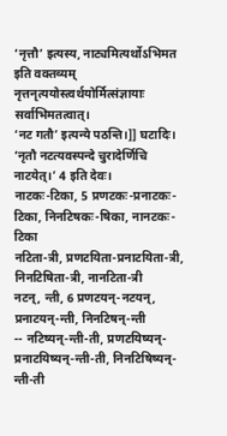‘नृत्तौ’ इत्यस्य, नाट्यमित्यर्थोऽभिमत इति वक्तव्यम्
नृत्तनृत्ययोस्त्वर्थयोर्मित्संज्ञायाः सर्वाभिमतत्वात्।
‘नट गतौ’ इत्यन्ये पठन्ति।]] घटादिः।
‘नृतौ नटत्यवस्पन्दे चुरादेर्णिचि नाटयेत्।’ 4 इति देवः।
नाटकः-टिका, 5 प्रणटकः-प्रनाटकः-टिका, निनटिषकः-षिका, नानटकः-टिका
नटिता-त्री, प्रणटयिता-प्रनाटयिता-त्री, निनटिषिता-त्री, नानटिता-त्री
नटन्, न्ती, 6 प्रणटयन्-नटयन्, प्रनाटयन्-न्ती, निनटिषन्-न्ती
-- नटिष्यन्-न्ती-ती, प्रणटयिष्यन्-प्रनाटयिष्यन्-न्ती-ती, निनटिषिष्यन्-न्ती-ती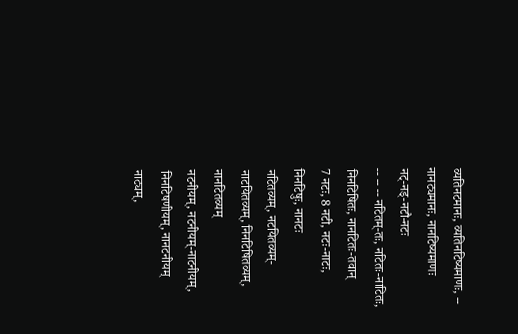व्यतिनटमानः, व्यतिनटिष्यमाणः, -- नानट्यमानः, नानटिष्यमाणः
नट्-नड्-नटौ-नटः
-- -- -- नटितम्-तः, नटितः-नाटितः, निनटिषितः, नानटितः-तवान्
7 नटः, 8 नटी, नटः-नाटः, निनटिषुः, नानटः
नटितव्यम्, नटयितव्यम्-नाटयितव्यम्, निनटिषितव्यम्, नानटितव्यम्
नटनीयम्, नटनीयम्-नाटनीयम्, निनटिषणीयम्, नानटनीयम्
नाट्यम्,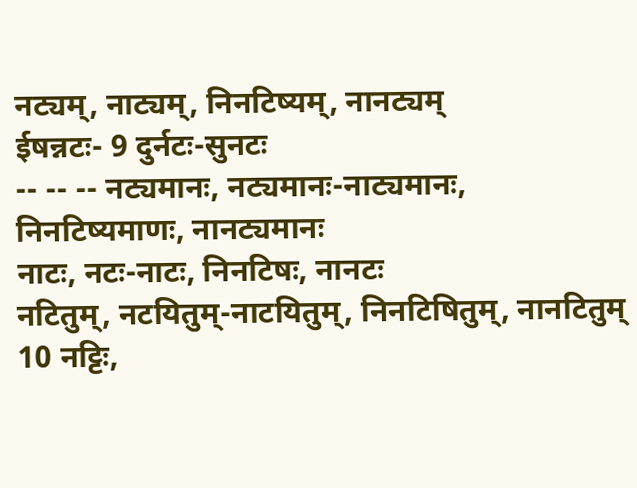नट्यम्, नाट्यम्, निनटिष्यम्, नानट्यम्
ईषन्नटः- 9 दुर्नटः-सुनटः
-- -- -- नट्यमानः, नट्यमानः-नाट्यमानः, निनटिष्यमाणः, नानट्यमानः
नाटः, नटः-नाटः, निनटिषः, नानटः
नटितुम्, नटयितुम्-नाटयितुम्, निनटिषितुम्, नानटितुम्
10 नट्टिः,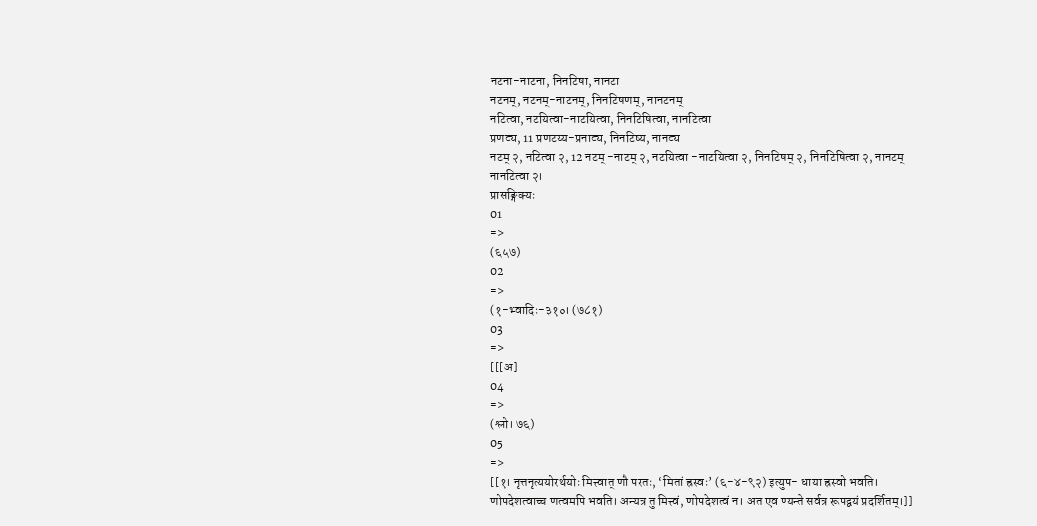नटना-नाटना, निनटिषा, नानटा
नटनम्, नटनम्-नाटनम्, निनटिषणम्, नानटनम्
नटित्वा, नटयित्वा-नाटयित्वा, निनटिषित्वा, नानटित्वा
प्रणट्य, 11 प्रणटय्य-प्रनाट्य, निनटिष्य, नानट्य
नटम् २, नटित्वा २, 12 नटम् -नाटम् २, नटयित्वा -नाटयित्वा २, निनटिषम् २, निनटिषित्वा २, नानटम्
नानटित्वा २।
प्रासङ्गिक्यः
01
=>
(६५७)
02
=>
(१-भ्वादिः-३१०। (७८१)
03
=>
[[[अ]
04
=>
(श्लो। ७६)
05
=>
[[१। नृत्तनृत्ययोरर्थयोः मित्त्वात् णौ परतः, ‘मितां ह्रस्वः’ (६-४-९२) इत्युप- धाया ह्रस्वो भवति। णोपदेशत्वाच्च णत्वमपि भवति। अन्यत्र तु मित्त्वं, णोपदेशत्वं न। अत एव ण्यन्ते सर्वत्र रूपद्वयं प्रदर्शितम्।]]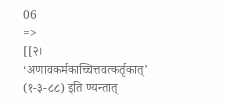06
=>
[[२। ‘अणावकर्मकाच्चित्तवत्कर्तृकात्’ (१-३-८८) इति ण्यन्तात्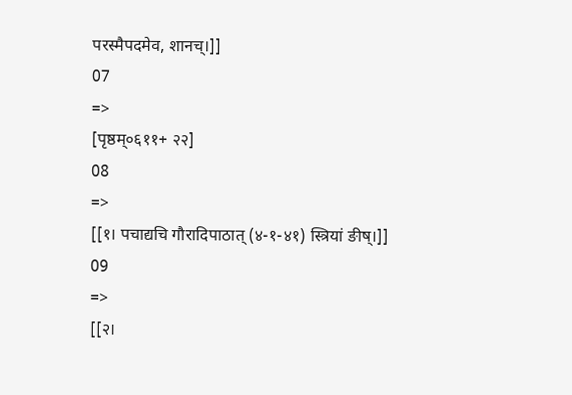परस्मैपदमेव, शानच्।]]
07
=>
[पृष्ठम्०६११+ २२]
08
=>
[[१। पचाद्यचि गौरादिपाठात् (४-१-४१) स्त्रियां ङीष्।]]
09
=>
[[२।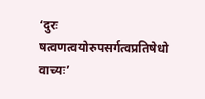‘दुरः षत्वणत्वयोरुपसर्गत्वप्रतिषेधो वाच्यः’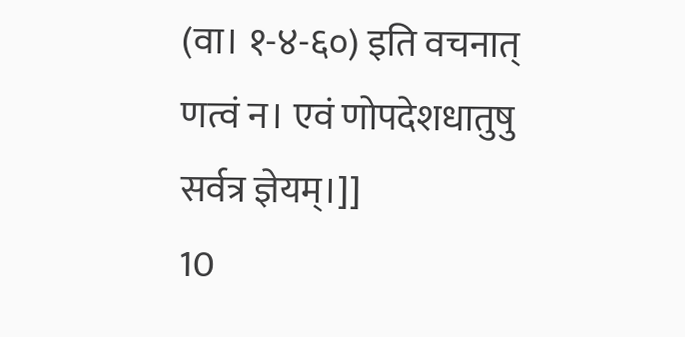(वा। १-४-६०) इति वचनात् णत्वं न। एवं णोपदेशधातुषु सर्वत्र ज्ञेयम्।]]
10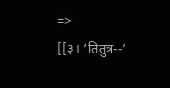=>
[[३। ‘तितुत्र--’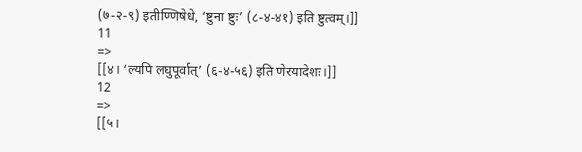(७-२-९) इतीण्णिषेधे, ‘ष्टुना ष्टुः’ (८-४-४१) इति ष्टुत्वम्।]]
11
=>
[[४। ‘ल्यपि लघुपूर्वात्’ (६-४-५६) इति णेरयादेशः।]]
12
=>
[[५।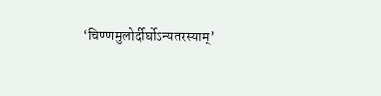‘चिण्णमुलोर्दीर्घोऽन्यतरस्याम्’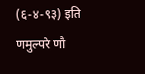(६-४-९३) इति णमुल्परे णौ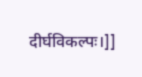दीर्घविकल्पः।]]